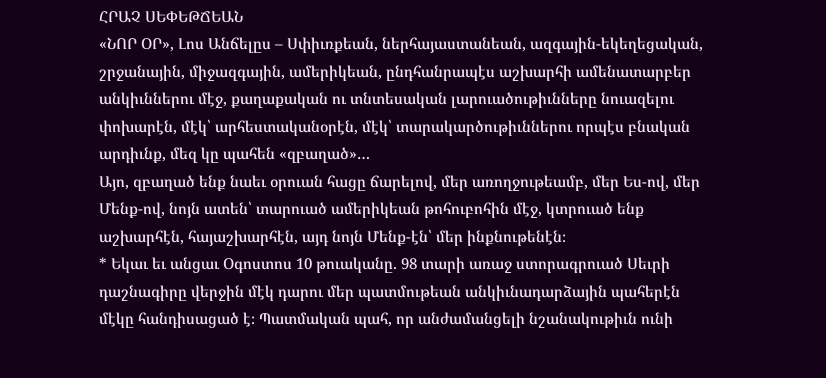ՀՐԱՉ ՍԵՓԵԹՃԵԱՆ
«ՆՈՐ ՕՐ», Լոս Անճելըս – Սփիւռքեան, ներհայաստանեան, ազգային-եկեղեցական, շրջանային, միջազգային, ամերիկեան, ընդհանրապէս աշխարհի ամենատարբեր անկիւններու մէջ, քաղաքական ու տնտեսական լարուածութիւնները նուազելու փոխարէն, մէկ՝ արհեստականօրէն, մէկ՝ տարակարծութիւններու որպէս բնական արդիւնք, մեզ կը պահեն «զբաղած»…
Այո, զբաղած ենք նաեւ օրուան հացը ճարելով, մեր առողջութեամբ, մեր Ես-ով, մեր Մենք-ով, նոյն ատեն՝ տարուած ամերիկեան թոհուբոհին մէջ, կտրուած ենք աշխարհէն, հայաշխարհէն, այդ նոյն Մենք-էն՝ մեր ինքնութենէն։
* Եկաւ եւ անցաւ Օգոստոս 10 թուականը. 98 տարի առաջ ստորագրուած Սեւրի դաշնագիրը վերջին մէկ դարու մեր պատմութեան անկիւնադարձային պահերէն մէկը հանդիսացած է։ Պատմական պահ, որ անժամանցելի նշանակութիւն ունի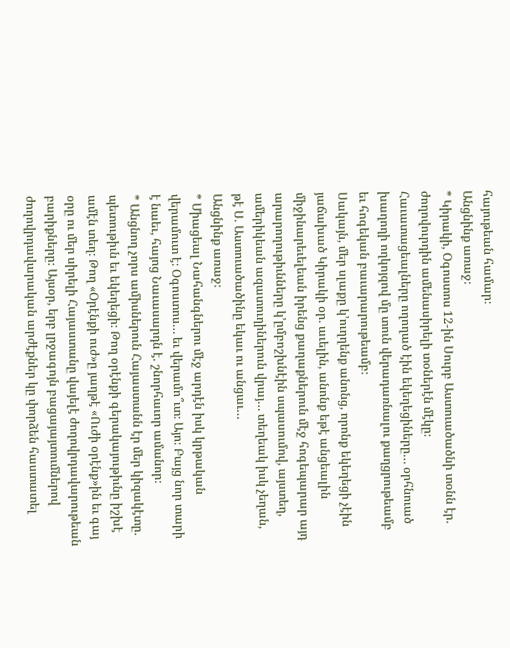հայութեան համար։
Անցնինք առաջ։
* Կիրակի, Օգոստոս 12-ին Սուրբ Աստուածածնի տօնն էր. ժողովուրդին ամենասիրելի տօներէն մէկը։ Հաւատացեալները ողողած էին եկեղեցիները… օրհնուած խաղողի ողկոյզով մը տուն վերադառնալու քաղցրութեամբ եւ հոգեկան բաւարարութեամբ։
Սակայն, մեր սլաքը կ՚ուղղենք անոնց, որոնք եկեղեցի չէին յաճախած Կիրակի օր. աւելին, անոնք եթէ անցեալին միջինարեւելեան իրենց քաղաքներուն մէջ հոգեպարար այդ արարողութիւնները կ՚ըմբոշխնէին սպասումով, այստեղ, ամերիկեան ազատուղիներուն վրայ… տեղեակ իսկ չեղան, թէ Ս. Աստուածածինը եկաւ ու անցաւ…
Անցնինք առաջ։
* Միացեալ Նահանգներու մէջ արդէն իսկ կրթական վերամուտ է։ Օգոստոս… եւ վերամո՞ւտ։ Այո։ Բայց նոր տարի է նաեւ, հայոց Նաւասարդն է. շնորհաւոր ամանոր։
* Անցնող չորս ամիսներուն Հայաստանն էր մեր կիզակէտը. պետութիւն եւ եկեղեցի։ Թող օրէնքի գերակայութիւնը իշխէ ամէն տեղ։ Թող «Օրէնքի ուժ»ը յաղթէ «Ուժի օրէնք»ին եւ գայ օրը ու մեր սիրելի Հայաստանը վայելէ ժողովրդավարութեան բարիքները։ Այսօր, երբ լրջագոյն բացայայտումներով ժողովրդավարական արժէքներ կը փորձեն հաստատել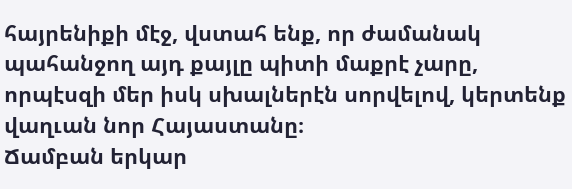հայրենիքի մէջ, վստահ ենք, որ ժամանակ պահանջող այդ քայլը պիտի մաքրէ չարը, որպէսզի մեր իսկ սխալներէն սորվելով, կերտենք վաղւան նոր Հայաստանը։
Ճամբան երկար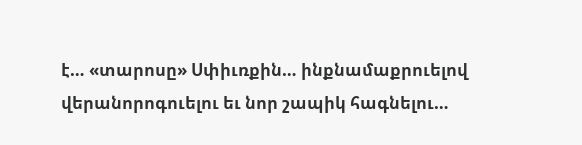է… «տարոսը» Սփիւռքին… ինքնամաքրուելով վերանորոգուելու եւ նոր շապիկ հագնելու…